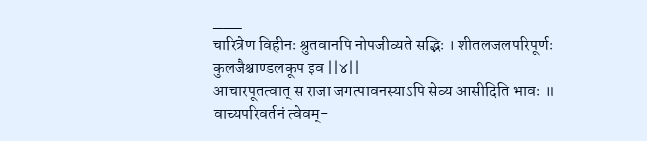___
चारित्रेण विहीनः श्रुतवानपि नोपजीव्यते सद्भिः । शीतलजलपरिपूर्णः कुलजैश्चाण्डलकूप इव ||४||
आचारपूतत्वात् स राजा जगत्पावनस्याऽपि सेव्य आसीदिति भावः ॥
वाच्यपरिवर्तनं त्वेवम्-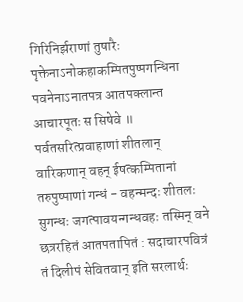गिरिनिर्झराणां तुषारैः पृक्तेनाऽनोकहाकम्पितपुष्पगन्धिना पवनेनाऽनातपत्र आतपक्लान्त आचारपूतः स सिषेवे ॥
पर्वतसरित्प्रवाहाणां शीतलान् वारिकणान् वहन् ईषत्कम्पितानां तरुपुष्पाणां गन्धं - वहन्मन्दः शीतलः सुगन्धः जगत्पावयन्गन्धवहः तस्मिन् वने छत्ररहितं आतपतापितं : सदाचारपवित्रं तं दिलीपं सेवितवान् इति सरलार्थः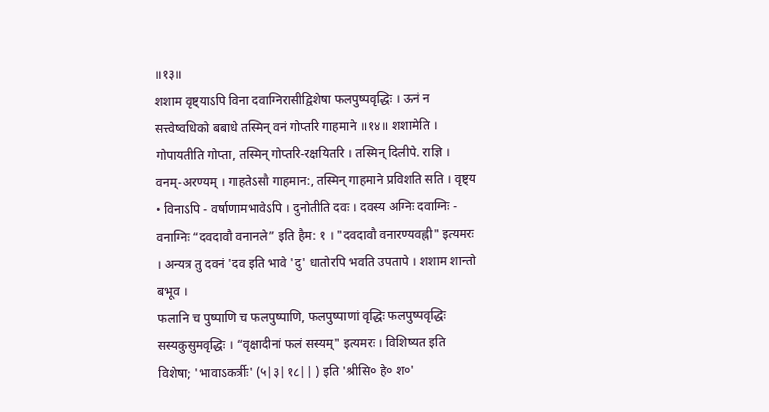॥१३॥
शशाम वृष्ट्याऽपि विना दवाग्निरासीद्विशेषा फलपुष्पवृद्धिः । ऊनं न सत्त्वेष्वधिको बबाधे तस्मिन् वनं गोप्तरि गाहमाने ॥१४॥ शशामेति । गोपायतीति गोप्ता, तस्मिन् गोप्तरि-रक्षयितरि । तस्मिन् दिलीपे. राज्ञि । वनम्-अरण्यम् । गाहतेऽसौ गाहमान:, तस्मिन् गाहमाने प्रविशति सति । वृष्ट्य • विनाऽपि - वर्षाणामभावेऽपि । दुनोतीति दवः । दवस्य अग्निः दवाग्निः - वनाग्निः “दवदावौ वनानले” इति हैम: १ । "दवदावौ वनारण्यवह्नी" इत्यमरः । अन्यत्र तु दवनं 'दव इति भावे 'दु' धातोरपि भवति उपतापे । शशाम शान्तो बभूव ।
फलानि च पुष्पाणि च फलपुष्पाणि, फलपुष्पाणां वृद्धिः फलपुष्पवृद्धिः सस्यकुसुमवृद्धिः । “वृक्षादीनां फलं सस्यम्" इत्यमरः । विशिष्यत इति विशेषा; 'भावाऽकर्त्रीः' (५|३|१८|| ) इति 'श्रीसि० हे० श०'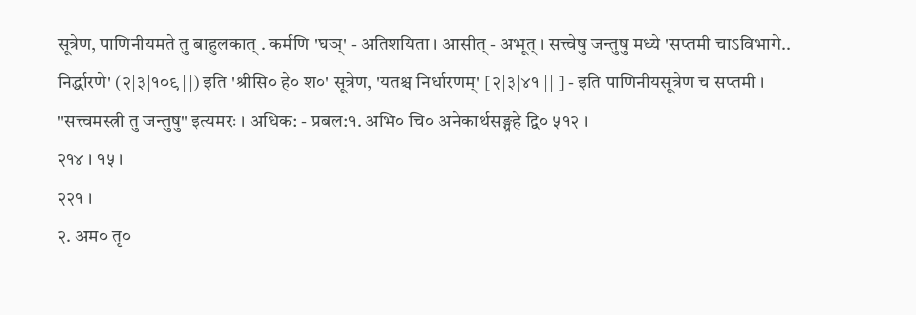सूत्रेण, पाणिनीयमते तु बाहुलकात् . कर्मणि 'घञ्' - अतिशयिता । आसीत् - अभूत् । सत्त्वेषु जन्तुषु मध्ये 'सप्तमी चाऽविभागे.. निर्द्धारणे' (२|३|१०९ ||) इति 'श्रीसि० हे० श०' सूत्रेण, 'यतश्च निर्धारणम्' [२|३|४१ || ] - इति पाणिनीयसूत्रेण च सप्तमी । "सत्त्वमस्त्री तु जन्तुषु" इत्यमरः । अधिक: - प्रबल:१. अभि० चि० अनेकार्थसङ्ग्रहे द्वि० ५१२ ।
२१४ । १५ ।
२२१ ।
२. अम० तृ०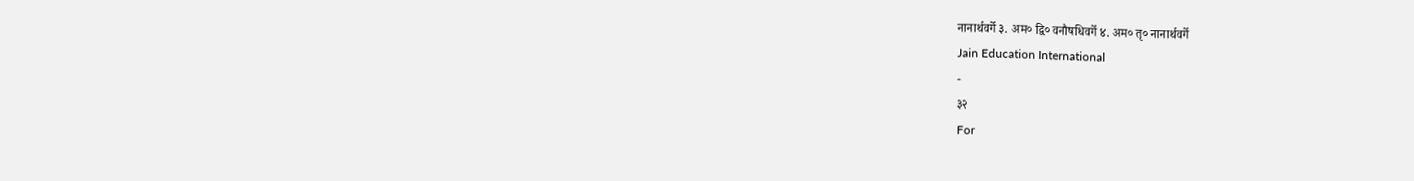नानार्थवर्गे ३. अम० द्वि० वनौषधिवर्गे ४. अम० तृ० नानार्थवर्गे
Jain Education International
-
३२
For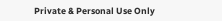Private & Personal Use Only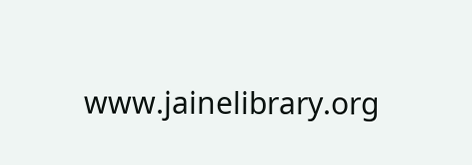www.jainelibrary.org